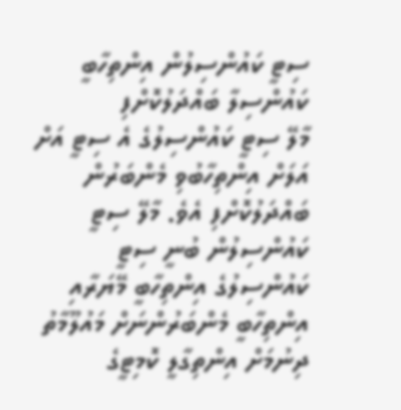ސިޓީ ކައުންސިލުން އިންތިހާބީ ކައުންސިލާ ބައްދަލުކޮށްފި
މާލޭ ސިޓީ ކައުންސިލުގެ އެ ސިޓީ އަށް އަލަށް އިންތިހާބުވި މެންބަރުން ބައްދަލުކޮށްފި އެވެ. މާލޭ ސިޓީ ކައުންސިލުން ބުނީ ސިޓީ ކައުންސިލުގެ އިންތިހާބީ މޭޔަރާއި އިންތިހާބީ މެންބަރުންނަށް މައުލޫމާތު ދިނުމަށް އިންތިގާލީ ކޮމިޓީގެ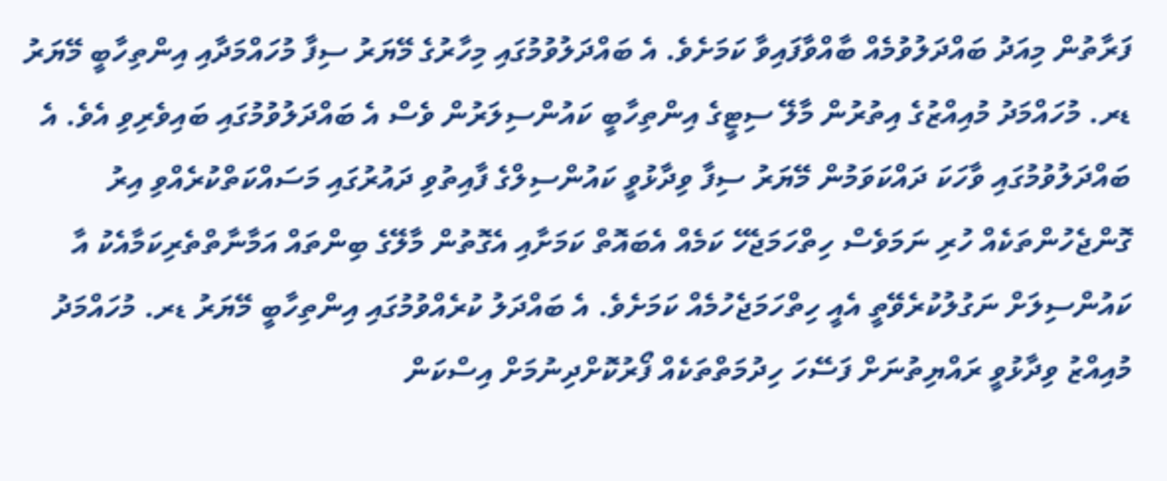ފަރާތުން މިއަދު ބައްދަލުވުމެއް ބާއްވާފައިވާ ކަމަށެވެ. އެ ބައްދަލުވުމުގައި މިހާރުގެ މޭޔަރު ސިފާ މުހައްމަދާއި އިންތިހާބީ މޭޔަރު ޑރ. މުހައްމަދު މުއިއްޒުގެ އިތުރުން މާލޭ ސިޓީގެ އިންތިހާބީ ކައުންސިލަރުން ވެސް އެ ބައްދަލުވުމުގައި ބައިވެރިވި އެވެ. އެ ބައްދަލުވުމުގައި ވާހަކަ ދައްކަވަމުން މޭޔަރު ސިފާ ވިދާޅުވީ ކައުންސިލްގެ ފާއިތުވި ދައުރުގައި މަސައްކަތްކުރެއްވި އިރު ގޮންޖެހުންތަކެއް ހުރި ނަމަވެސް ހިތްހަމަޖެހޭ ކަމެއް އެބައޮތް ކަމަށާއި އެގޮތުން މާލޭގެ ބިންތައް އަމާނާތްތެރިކަމާއެކު އާ ކައުންސިލަށް ނަގުލުކުރެވޭތީ އެއީ ހިތްހަމަޖެހުމެއް ކަމަށެވެ. އެ ބައްދަލު ކުރެއްވުމުގައި އިންތިހާބީ މޭޔަރު ޑރ. މުހައްމަދު މުއިއްޒު ވިދާޅުވީ ރައްޔިތުނަށް ފަސޭހަ ހިދުމަތްތަކެއް ފޯރުކޮށްދިނުމަށް އިސްކަން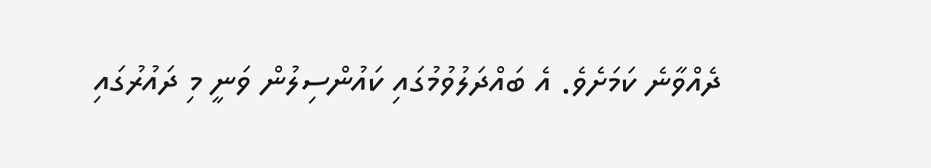ދެއްވާނެ ކަމަށެވެ. އެ ބައްދަލުވުމުގައި ކައުންސިލުން ވަނީ މި ދައުރުގައި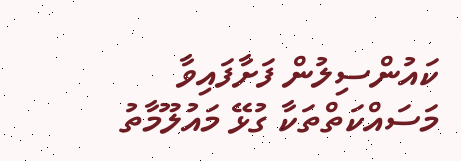ކައުންސިލުން ފަށާފައިވާ މަސައްކަތްތަކާ ގުޅޭ މައުލޫމާތު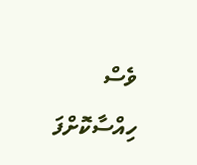ވެސް ހިއްސާކޮށްފަ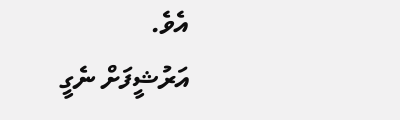އެވެ.
އަރުޝީފަށް ނެގީ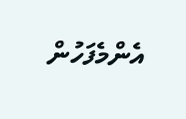އެންމެފަހުން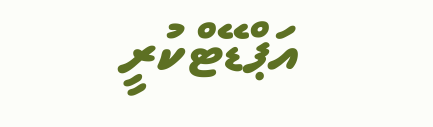އަޕްޑޭޓްކުރީ